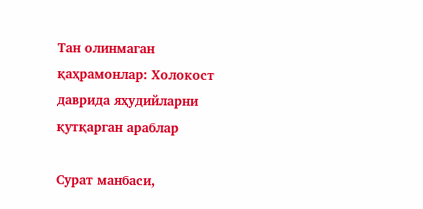Тан олинмаган қаҳрамонлар: Холокост даврида яҳудийларни қутқарган араблар

Сурат манбаси,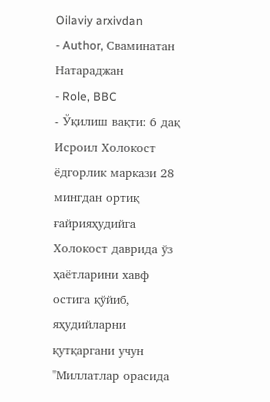Oilaviy arxivdan
- Author, Сваминатан Натараджан
- Role, BBC
- Ўқилиш вақти: 6 дақ
Исроил Холокост ёдгорлик маркази 28 мингдан ортиқ ғайрияҳудийга Холокост даврида ўз ҳаётларини хавф остига қўйиб, яҳудийларни қутқаргани учун "Миллатлар орасида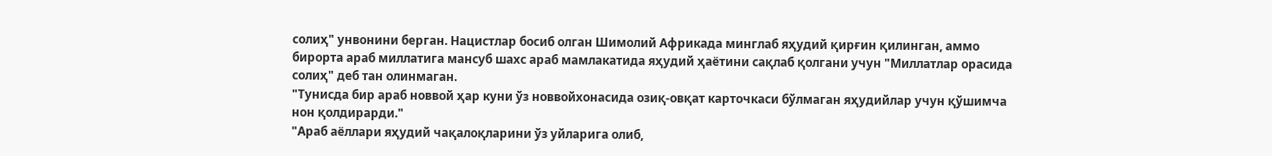солиҳ" унвонини берган. Нацистлар босиб олган Шимолий Африкада минглаб яҳудий қирғин қилинган, аммо бирорта араб миллатига мансуб шахс араб мамлакатида яҳудий ҳаётини сақлаб қолгани учун "Миллатлар орасида солиҳ" деб тан олинмаган.
"Тунисда бир араб новвой ҳар куни ўз новвойхонасида озиқ-овқат карточкаси бўлмаган яҳудийлар учун қўшимча нон қолдирарди."
"Араб аёллари яҳудий чақалоқларини ўз уйларига олиб,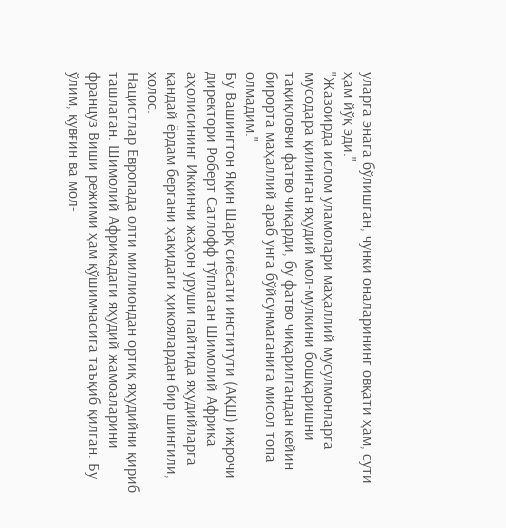уларга энага бўлишган, чунки оналарининг овқати ҳам, сути ҳам йўқ эди."
"Жазоирда ислом уламолари маҳаллий мусулмонларга мусодара қилинган яҳудий мол-мулкини бошқаришни тақиқловчи фатво чиқарди, бу фатво чиқарилгандан кейин бирорта маҳаллий араб унга бўйсунмаганига мисол топа олмадим."
Бу Вашингтон Яқин Шарқ сиёсати институти (АҚШ) ижрочи директори Роберт Сатлофф тўплаган Шимолий Африка аҳолисининг Иккинчи жаҳон уруши пайтида яҳудийларга қандай ёрдам бергани ҳақидаги ҳикоялардан бир шингили, холос.
Нацистлар Европада олти миллиондан ортиқ яҳудийни қириб ташлаган. Шимолий Африкадаги яҳудий жамоаларини француз Виши режими ҳам қўшимчасига таъқиб қилган. Бу ўлим, қувғин ва мол-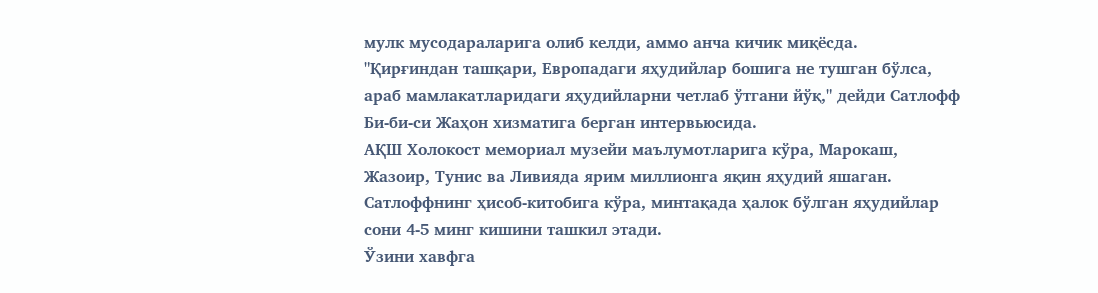мулк мусодараларига олиб келди, аммо анча кичик миқёсда.
"Қирғиндан ташқари, Европадаги яҳудийлар бошига не тушган бўлса, араб мамлакатларидаги яҳудийларни четлаб ўтгани йўқ," дейди Сатлофф Би-би-си Жаҳон хизматига берган интервьюсида.
АҚШ Холокост мемориал музейи маълумотларига кўра, Марокаш, Жазоир, Тунис ва Ливияда ярим миллионга яқин яҳудий яшаган. Сатлоффнинг ҳисоб-китобига кўра, минтақада ҳалок бўлган яҳудийлар сони 4-5 минг кишини ташкил этади.
Ўзини хавфга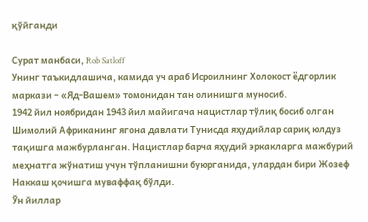қўйганди

Сурат манбаси, Rob Satloff
Унинг таъкидлашича, камида уч араб Исроилнинг Холокост ёдгорлик маркази – «Яд-Вашем» томонидан тан олинишга муносиб.
1942 йил ноябридан 1943 йил майигача нацистлар тўлиқ босиб олган Шимолий Африканинг ягона давлати Тунисда яҳудийлар сариқ юлдуз тақишга мажбурланган. Нацистлар барча яҳудий эркакларга мажбурий меҳнатга жўнатиш учун тўпланишни буюрганида, улардан бири Жозеф Наккаш қочишга муваффақ бўлди.
Ўн йиллар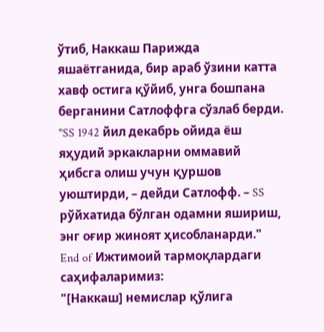ўтиб, Наккаш Парижда яшаётганида, бир араб ўзини катта хавф остига қўйиб, унга бошпана берганини Сатлоффга сўзлаб берди.
"SS 1942 йил декабрь ойида ёш яҳудий эркакларни оммавий ҳибсга олиш учун қуршов уюштирди, – дейди Сатлофф. – SS рўйхатида бўлган одамни яшириш, энг оғир жиноят ҳисобланарди."
End of Ижтимоий тармоқлардаги саҳифаларимиз:
"[Наккаш] немислар қўлига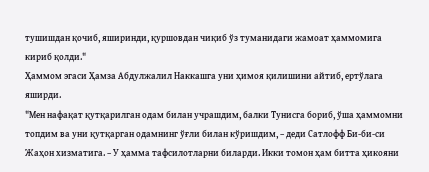тушишдан қочиб, яширинди, қуршовдан чиқиб ўз туманидаги жамоат ҳаммомига кириб қолди."
Ҳаммом эгаси Ҳамза Абдулжалил Наккашга уни ҳимоя қилишини айтиб, ертўлага яширди.
"Мен нафақат қутқарилган одам билан учрашдим, балки Тунисга бориб, ўша ҳаммомни топдим ва уни қутқарган одамнинг ўғли билан кўришдим, – деди Сатлофф Би-би-си Жаҳон хизматига. – У ҳамма тафсилотларни биларди. Икки томон ҳам битта ҳикояни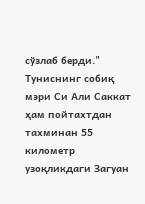сўзлаб берди."
Туниснинг собиқ мэри Си Али Саккат ҳам пойтахтдан тахминан 55 километр узоқликдаги Загуан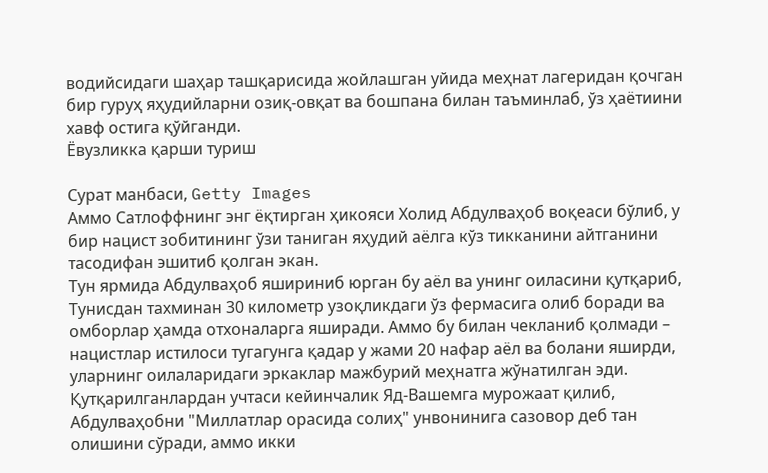водийсидаги шаҳар ташқарисида жойлашган уйида меҳнат лагеридан қочган бир гуруҳ яҳудийларни озиқ-овқат ва бошпана билан таъминлаб, ўз ҳаётиини хавф остига қўйганди.
Ёвузликка қарши туриш

Сурат манбаси, Getty Images
Аммо Сатлоффнинг энг ёқтирган ҳикояси Холид Абдулваҳоб воқеаси бўлиб, у бир нацист зобитининг ўзи таниган яҳудий аёлга кўз тикканини айтганини тасодифан эшитиб қолган экан.
Тун ярмида Абдулваҳоб яшириниб юрган бу аёл ва унинг оиласини қутқариб, Тунисдан тахминан 30 километр узоқликдаги ўз фермасига олиб боради ва омборлар ҳамда отхоналарга яширади. Аммо бу билан чекланиб қолмади – нацистлар истилоси тугагунга қадар у жами 20 нафар аёл ва болани яширди, уларнинг оилаларидаги эркаклар мажбурий меҳнатга жўнатилган эди.
Қутқарилганлардан учтаси кейинчалик Яд-Вашемга мурожаат қилиб, Абдулваҳобни "Миллатлар орасида солиҳ" унвонинига сазовор деб тан олишини сўради, аммо икки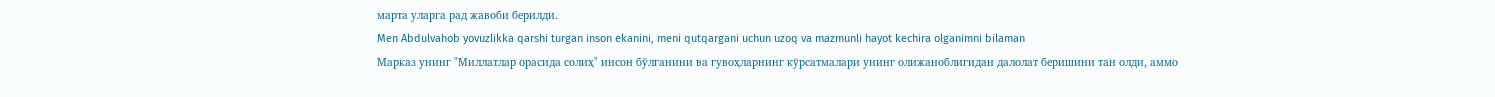марта уларга рад жавоби берилди.
Men Abdulvahob yovuzlikka qarshi turgan inson ekanini, meni qutqargani uchun uzoq va mazmunli hayot kechira olganimni bilaman
Марказ унинг "Миллатлар орасида солиҳ" инсон бўлганини ва гувоҳларнинг кўрсатмалари унинг олижаноблигидан далолат беришини тан олди, аммо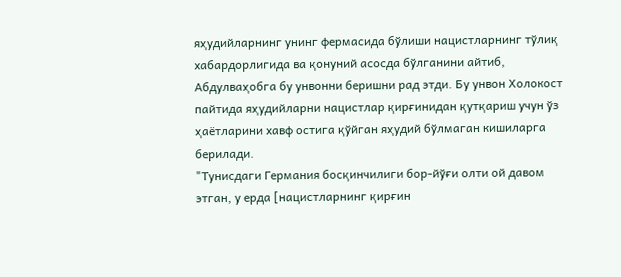яҳудийларнинг унинг фермасида бўлиши нацистларнинг тўлиқ хабардорлигида ва қонуний асосда бўлганини айтиб, Абдулваҳобга бу унвонни беришни рад этди. Бу унвон Холокост пайтида яҳудийларни нацистлар қирғинидан қутқариш учун ўз ҳаётларини хавф остига қўйган яҳудий бўлмаган кишиларга берилади.
"Тунисдаги Германия босқинчилиги бор-йўғи олти ой давом этган, у ерда [нацистларнинг қирғин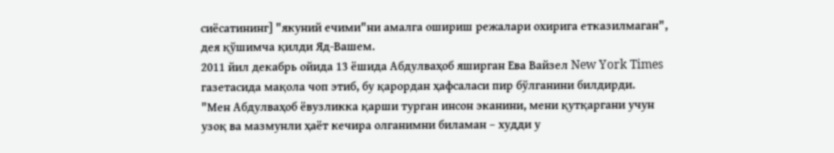сиёсатининг] "якуний ечими"ни амалга ошириш режалари охирига етказилмаган", дея қўшимча қилди Яд-Вашем.
2011 йил декабрь ойида 13 ёшида Абдулваҳоб яширган Ева Вайзел New York Times газетасида мақола чоп этиб, бу қарордан ҳафсаласи пир бўлганини билдирди.
"Мен Абдулваҳоб ёвузликка қарши турган инсон эканини, мени қутқаргани учун узоқ ва мазмунли ҳаёт кечира олганимни биламан – худди у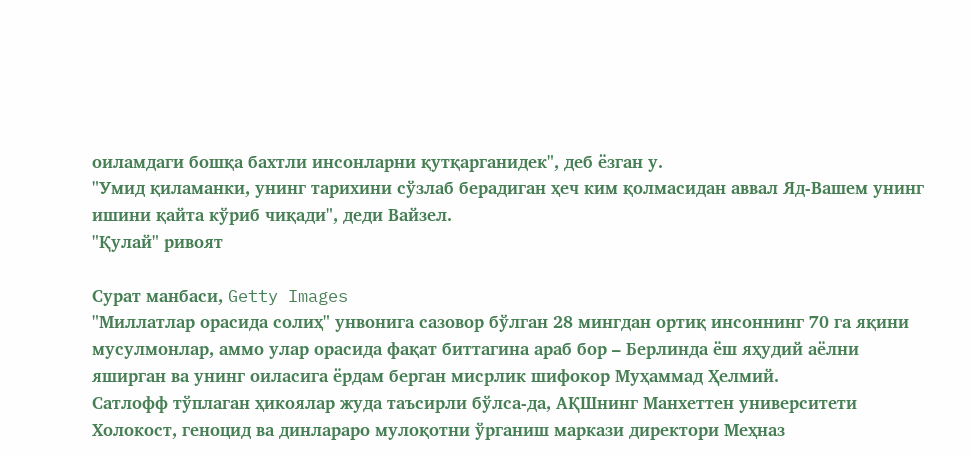оиламдаги бошқа бахтли инсонларни қутқарганидек", деб ёзган у.
"Умид қиламанки, унинг тарихини сўзлаб берадиган ҳеч ким қолмасидан аввал Яд-Вашем унинг ишини қайта кўриб чиқади", деди Вайзел.
"Қулай" ривоят

Сурат манбаси, Getty Images
"Миллатлар орасида солиҳ" унвонига сазовор бўлган 28 мингдан ортиқ инсоннинг 70 га яқини мусулмонлар, аммо улар орасида фақат биттагина араб бор – Берлинда ёш яҳудий аёлни яширган ва унинг оиласига ёрдам берган мисрлик шифокор Муҳаммад Ҳелмий.
Сатлофф тўплаган ҳикоялар жуда таъсирли бўлса-да, АҚШнинг Манхеттен университети Холокост, геноцид ва динлараро мулоқотни ўрганиш маркази директори Меҳназ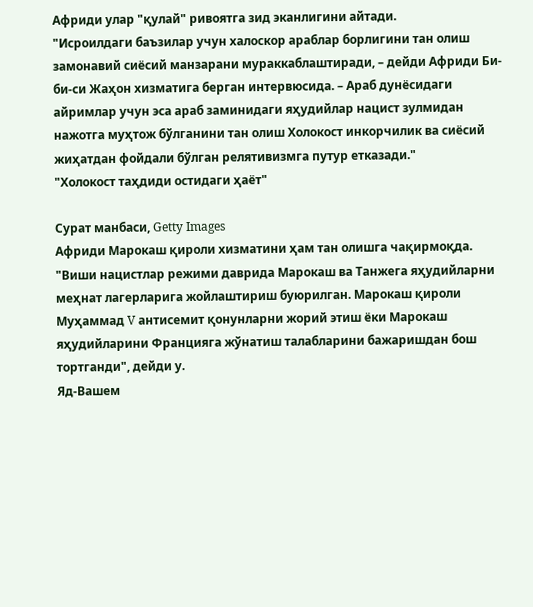Африди улар "қулай" ривоятга зид эканлигини айтади.
"Исроилдаги баъзилар учун халоскор араблар борлигини тан олиш замонавий сиёсий манзарани мураккаблаштиради, – дейди Африди Би-би-си Жаҳон хизматига берган интервюсида. – Араб дунёсидаги айримлар учун эса араб заминидаги яҳудийлар нацист зулмидан нажотга муҳтож бўлганини тан олиш Холокост инкорчилик ва сиёсий жиҳатдан фойдали бўлган релятивизмга путур етказади."
"Холокост таҳдиди остидаги ҳаёт"

Сурат манбаси, Getty Images
Африди Марокаш қироли хизматини ҳам тан олишга чақирмоқда.
"Виши нацистлар режими даврида Марокаш ва Танжега яҳудийларни меҳнат лагерларига жойлаштириш буюрилган. Марокаш қироли Муҳаммад V антисемит қонунларни жорий этиш ёки Марокаш яҳудийларини Францияга жўнатиш талабларини бажаришдан бош тортганди", дейди у.
Яд-Вашем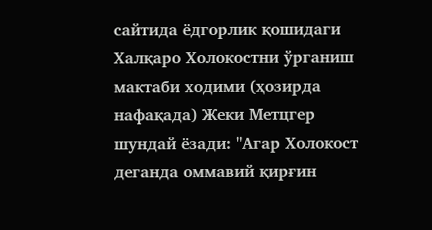сайтида ёдгорлик қошидаги Халқаро Холокостни ўрганиш мактаби ходими (ҳозирда нафақада) Жеки Метцгер шундай ёзади: "Агар Холокост деганда оммавий қирғин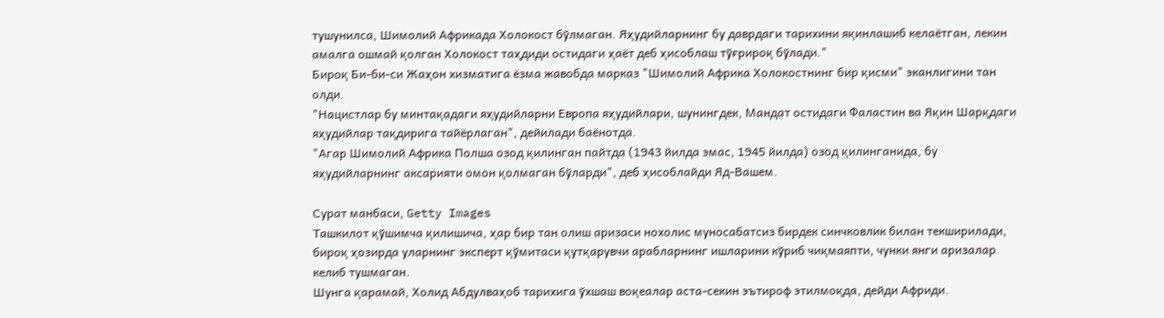тушунилса, Шимолий Африкада Холокост бўлмаган. Яҳудийларнинг бу даврдаги тарихини яқинлашиб келаётган, лекин амалга ошмай қолган Холокост таҳдиди остидаги ҳаёт деб ҳисоблаш тўғрироқ бўлади."
Бироқ Би-би-си Жаҳон хизматига ёзма жавобда марказ "Шимолий Африка Холокостнинг бир қисми" эканлигини тан олди.
"Нацистлар бу минтақадаги яҳудийларни Европа яҳудийлари, шунингдек, Мандат остидаги Фаластин ва Яқин Шарқдаги яҳудийлар тақдирига тайёрлаган", дейилади баёнотда.
"Агар Шимолий Африка Полша озод қилинган пайтда (1943 йилда эмас, 1945 йилда) озод қилинганида, бу яҳудийларнинг аксарияти омон қолмаган бўларди", деб ҳисоблайди Яд-Вашем.

Сурат манбаси, Getty Images
Ташкилот қўшимча қилишича, ҳар бир тан олиш аризаси нохолис муносабатсиз бирдек синчковлик билан текширилади, бироқ ҳозирда уларнинг эксперт қўмитаси қутқарувчи арабларнинг ишларини кўриб чиқмаяпти, чунки янги аризалар келиб тушмаган.
Шунга қарамай, Холид Абдулваҳоб тарихига ўхшаш воқеалар аста-секин эътироф этилмоқда, дейди Африди.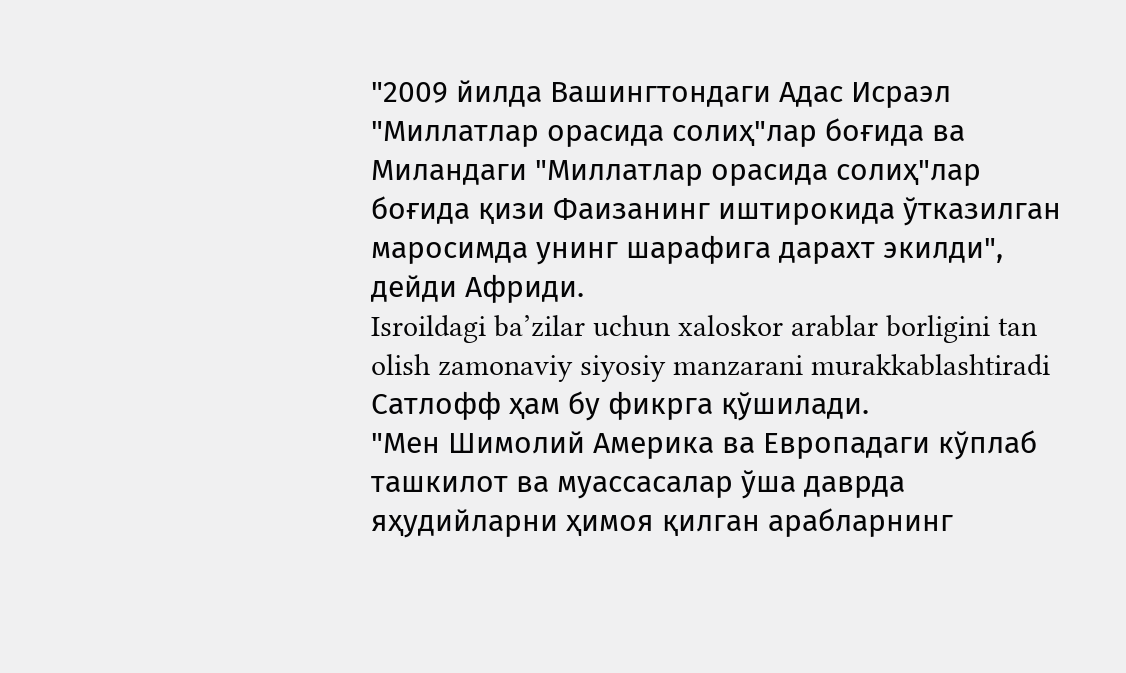"2009 йилда Вашингтондаги Адас Исраэл "Миллатлар орасида солиҳ"лар боғида ва Миландаги "Миллатлар орасида солиҳ"лар боғида қизи Фаизанинг иштирокида ўтказилган маросимда унинг шарафига дарахт экилди", дейди Африди.
Isroildagi ba’zilar uchun xaloskor arablar borligini tan olish zamonaviy siyosiy manzarani murakkablashtiradi
Сатлофф ҳам бу фикрга қўшилади.
"Мен Шимолий Америка ва Европадаги кўплаб ташкилот ва муассасалар ўша даврда яҳудийларни ҳимоя қилган арабларнинг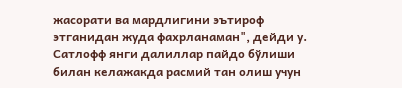жасорати ва мардлигини эътироф этганидан жуда фахрланаман", дейди у.
Сатлофф янги далиллар пайдо бўлиши билан келажакда расмий тан олиш учун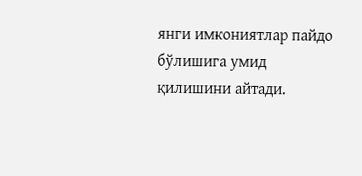янги имкониятлар пайдо бўлишига умид қилишини айтади.